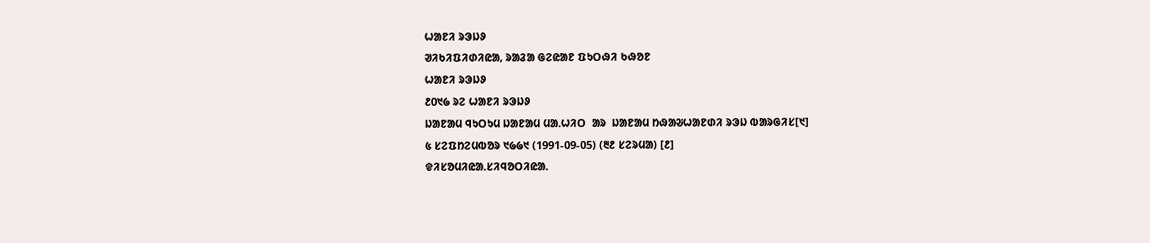ᱦᱟᱱᱤ ᱨᱳᱡᱽ
ᱣᱤᱠᱤᱯᱤᱰᱤᱭᱟ, ᱨᱟᱲᱟ ᱜᱮᱭᱟᱱ ᱯᱩᱛᱷᱤ ᱠᱷᱚᱱ
ᱦᱟᱱᱤ ᱨᱳᱡᱽ
᱒᱐᱑᱙ ᱨᱮ ᱦᱟᱱᱤ ᱨᱳᱡᱽ
ᱡᱟᱱᱟᱢ ᱧᱩᱛᱩᱢ ᱡᱟᱱᱟᱢ ᱢᱟᱹᱦᱤᱛ  ᱟᱨ  ᱡᱟᱱᱟᱢ ᱴᱷᱟᱶᱦᱟᱱᱰᱤ ᱨᱳᱡ ᱵᱟᱨᱜᱤᱥ[᱑]
᱕ ᱥᱮᱯᱴᱮᱢᱵᱚᱨ ᱑᱙᱙᱑ (1991-09-05) (᱓᱒ ᱥᱮᱨᱢᱟ) [᱒]
ᱫᱤᱥᱚᱢᱤᱭᱟᱹᱥᱤᱧᱚᱛᱤᱭᱟᱹ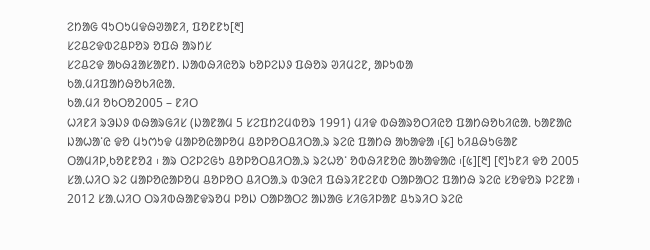ᱮᱴᱟᱜ ᱧᱩᱛᱩᱢᱫᱷᱣᱟᱱᱤ, ᱯᱚᱱᱱᱩ[᱓]
ᱥᱮᱪᱮᱫᱵᱮᱪᱞᱚᱨ ᱚᱯᱷ ᱟᱨᱴᱥ
ᱥᱮᱪᱮᱫ ᱟᱠᱷᱲᱟᱥᱟᱱᱴ. ᱡᱟᱵᱷᱤᱭᱚᱨ ᱠᱚᱞᱮᱡᱽ ᱯᱷᱚᱨ ᱣᱤᱢᱮᱱ, ᱟᱞᱩᱵᱟ
ᱠᱟᱹᱢᱤᱯᱟᱴᱷᱚᱠᱤᱭᱟᱹ
ᱠᱟᱹᱢᱤ ᱚᱠᱛᱚ2005 – ᱱᱤᱛ
ᱦᱤᱱᱤ ᱨᱳᱡᱽ ᱵᱷᱟᱨᱜᱤᱥ (ᱡᱟᱱᱟᱢ 5 ᱥᱮᱯᱴᱮᱢᱵᱚᱨ 1991) ᱢᱤᱫ ᱵᱷᱟᱨᱚᱛᱤᱭᱚ ᱯᱟᱴᱷᱚᱠᱤᱭᱟᱹ ᱠᱟᱱᱟᱭ ᱡᱟᱦᱟᱸᱭ ᱫᱚ ᱢᱩᱬᱩᱫ ᱢᱟᱞᱚᱭᱟᱞᱚᱢ ᱪᱚᱞᱚᱛᱪᱤᱛᱟᱹᱨ ᱨᱮᱭ ᱯᱟᱴᱷ ᱟᱠᱟᱫᱟ ᱾[᱔] ᱠᱤᱪᱷᱩᱜᱟᱱ ᱛᱟᱢᱤᱞ,ᱠᱚᱱᱱᱚᱲ ᱾ ᱟᱨ ᱛᱮᱞᱮᱜᱩ ᱪᱚᱞᱚᱛᱪᱤᱛᱟᱹᱨ ᱨᱮᱦᱚᱸ ᱚᱵᱷᱤᱱᱚᱭ ᱟᱠᱟᱫᱟᱭ ᱾[᱕][᱓] [᱖]ᱩᱱᱤ ᱫᱚ 2005 ᱥᱟᱹᱦᱤᱛ ᱨᱮ ᱢᱟᱞᱚᱭᱟᱞᱚᱢ ᱪᱚᱞᱚᱛ ᱪᱤᱛᱟᱹᱨ ᱵᱳᱭᱤ ᱯᱷᱨᱤᱱᱮᱱᱰ ᱛᱟᱞᱟᱛᱮ ᱯᱟᱴᱷ ᱨᱮᱭ ᱥᱚᱫᱚᱨ ᱞᱮᱱᱟ ᱾ 2012 ᱥᱟᱹᱦᱤᱛ ᱛᱨᱤᱵᱷᱟᱱᱫᱨᱚᱢ ᱞᱚᱡ ᱛᱟᱞᱟᱛᱮ ᱟᱡᱟᱜ ᱥᱤᱜᱤᱞᱟᱱ ᱪᱩᱨᱤᱛ ᱨᱮᱭ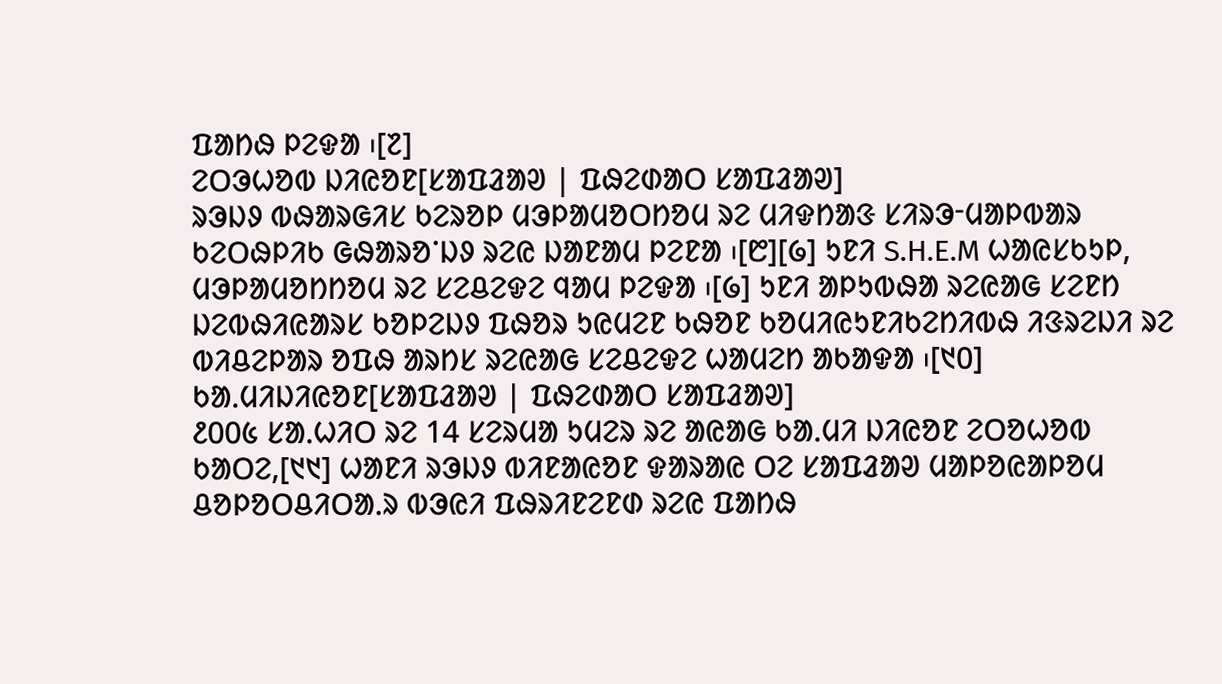ᱯᱟᱴᱷ ᱞᱮᱫᱟ ᱾[᱗]
ᱮᱛᱳᱦᱚᱵ ᱡᱤᱭᱚᱱ[ᱥᱟᱯᱲᱟᱣ | ᱯᱷᱮᱰᱟᱛ ᱥᱟᱯᱲᱟᱣ]
ᱨᱳᱡᱽ ᱵᱷᱟᱨᱜᱤᱥ ᱠᱮᱨᱚᱞ ᱢᱳᱞᱟᱢᱚᱛᱴᱚᱢ ᱨᱮ ᱢᱤᱫᱴᱟᱝ ᱥᱤᱨᱳᱼᱢᱟᱞᱵᱟᱨ ᱠᱮᱛᱷᱞᱤᱠ ᱜᱷᱟᱨᱚᱸᱡᱽ ᱨᱮᱭ ᱡᱟᱱᱟᱢ ᱞᱮᱱᱟ ᱾[᱘][᱙] ᱩᱱᱤ S.H.E.M ᱦᱟᱭᱥᱠᱩᱞ, ᱢᱳᱞᱟᱢᱚᱴᱴᱚᱢ ᱨᱮ ᱥᱮᱪᱮᱫᱮ ᱧᱟᱢ ᱞᱮᱫᱟ ᱾[᱙] ᱩᱱᱤ ᱟᱞᱩᱵᱷᱟ ᱨᱮᱭᱟᱜ ᱥᱮᱱᱴ ᱡᱮᱵᱷᱤᱭᱟᱨᱥ ᱠᱚᱞᱮᱡᱽ ᱯᱷᱚᱨ ᱩᱭᱢᱮᱱ ᱠᱷᱚᱱ ᱠᱚᱢᱤᱭᱩᱱᱤᱠᱮᱴᱤᱵᱷ ᱤᱝᱨᱮᱡᱤ ᱨᱮ ᱵᱤᱪᱮᱞᱟᱨ ᱚᱯᱷ ᱟᱨᱴᱥ ᱨᱮᱭᱟᱜ ᱥᱮᱪᱮᱫᱮ ᱦᱟᱢᱮᱴ ᱟᱠᱟᱫᱟ ᱾[᱑᱐]
ᱠᱟᱹᱢᱤᱡᱤᱭᱚᱱ[ᱥᱟᱯᱲᱟᱣ | ᱯᱷᱮᱰᱟᱛ ᱥᱟᱯᱲᱟᱣ]
᱒᱐᱐᱕ ᱥᱟᱹᱦᱤᱛ ᱨᱮ 14 ᱥᱮᱨᱢᱟ ᱩᱢᱮᱨ ᱨᱮ ᱟᱭᱟᱜ ᱠᱟᱹᱢᱤ ᱡᱤᱭᱚᱱ ᱮᱛᱚᱦᱚᱵ ᱠᱟᱛᱮ,[᱑᱑] ᱦᱟᱱᱤ ᱨᱳᱡᱽ ᱵᱤᱱᱟᱭᱚᱱ ᱫᱟᱨᱟᱭ ᱛᱮ ᱥᱟᱯᱲᱟᱣ ᱢᱟᱞᱚᱭᱟᱞᱚᱢ ᱪᱚᱞᱚᱛᱪᱤᱛᱟᱹᱨ ᱵᱳᱭᱤ ᱯᱷᱨᱤᱱᱮᱱᱰ ᱨᱮᱭ ᱯᱟᱴᱷ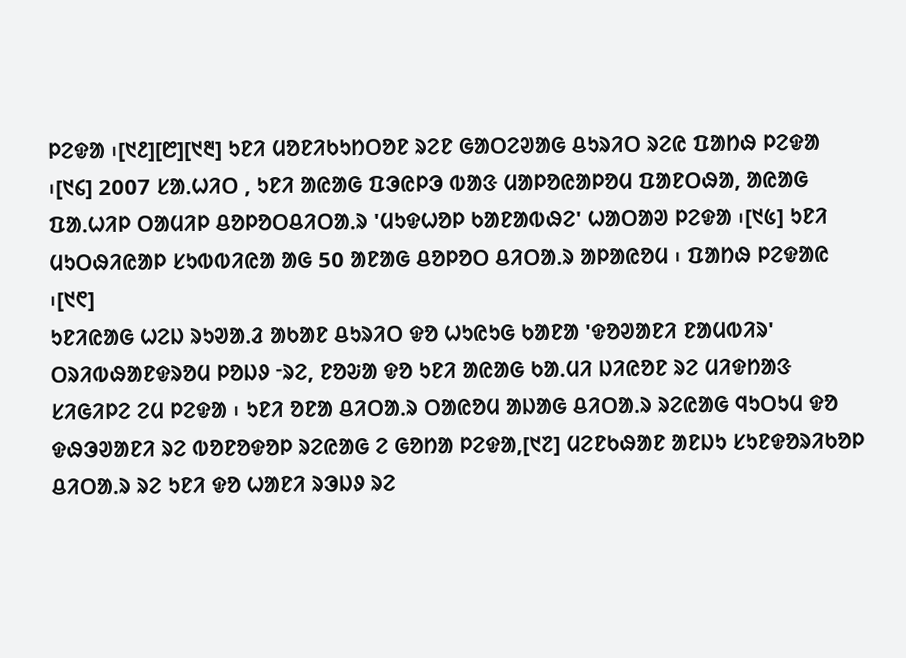ᱞᱮᱫᱟ ᱾[᱑᱒][᱘][᱑᱓] ᱩᱱᱤ ᱢᱚᱱᱤᱠᱩᱴᱛᱚᱱ ᱨᱮᱱ ᱜᱟᱛᱮᱣᱟᱜ ᱪᱩᱨᱤᱛ ᱨᱮᱭ ᱯᱟᱴᱷ ᱞᱮᱫᱟ ᱾[᱑᱔] 2007 ᱥᱟᱹᱦᱤᱛ , ᱩᱱᱤ ᱟᱭᱟᱜ ᱯᱳᱭᱞᱳ ᱵᱟᱝ ᱢᱟᱞᱚᱭᱟᱞᱚᱢ ᱯᱟᱱᱛᱷᱟ, ᱟᱭᱟᱜ ᱯᱟᱹᱦᱤᱞ ᱛᱟᱢᱤᱞ ᱪᱚᱞᱚᱛᱪᱤᱛᱟᱹᱨ 'ᱢᱩᱫᱦᱚᱞ ᱠᱟᱱᱟᱵᱷᱮ' ᱦᱟᱛᱟᱣ ᱞᱮᱫᱟ ᱾[᱑᱕] ᱩᱱᱤ ᱢᱩᱛᱷᱤᱭᱟᱞ ᱥᱩᱵᱵᱤᱭᱟ ᱟᱜ 50 ᱟᱱᱟᱜ ᱪᱚᱞᱚᱛ ᱪᱤᱛᱟᱹᱨ ᱟᱞᱟᱭᱚᱢ ᱾ ᱯᱟᱴᱷ ᱞᱮᱫᱟᱭ ᱾[᱑᱖]
ᱩᱱᱤᱭᱟᱜ ᱦᱮᱡ ᱨᱩᱣᱟᱹᱲ ᱟᱠᱟᱱ ᱪᱩᱨᱤᱛ ᱫᱚ ᱦᱩᱭᱩᱜ ᱠᱟᱱᱟ 'ᱫᱚᱣᱟᱱᱤ ᱱᱟᱢᱵᱤᱨ' ᱛᱨᱤᱵᱷᱟᱱᱫᱨᱚᱢ ᱞᱚᱡᱽ ᱼᱨᱮ, ᱱᱚᱶᱟ ᱫᱚ ᱩᱱᱤ ᱟᱭᱟᱜ ᱠᱟᱹᱢᱤ ᱡᱤᱭᱚᱱ ᱨᱮ ᱢᱤᱫᱴᱟᱝ ᱥᱤᱜᱤᱞᱮ ᱮᱢ ᱞᱮᱫᱟ ᱾ ᱩᱱᱤ ᱚᱱᱟ ᱪᱤᱛᱟᱹᱨ ᱛᱟᱭᱚᱢ ᱟᱡᱟᱜ ᱪᱤᱛᱟᱹᱨ ᱨᱮᱭᱟᱜ ᱧᱩᱛᱩᱢ ᱫᱚ ᱫᱷᱳᱣᱟᱱᱤ ᱨᱮ ᱵᱚᱱᱚᱫᱚᱞ ᱨᱮᱭᱟᱜ ᱮ ᱜᱚᱴᱟ ᱞᱮᱫᱟ,[᱑᱗] ᱢᱮᱱᱠᱷᱟᱱ ᱟᱱᱡᱩ ᱥᱩᱱᱫᱚᱨᱤᱠᱚᱞ ᱪᱤᱛᱟᱹᱨ ᱨᱮ ᱩᱱᱤ ᱫᱚ ᱦᱟᱱᱤ ᱨᱳᱡᱽ ᱨᱮ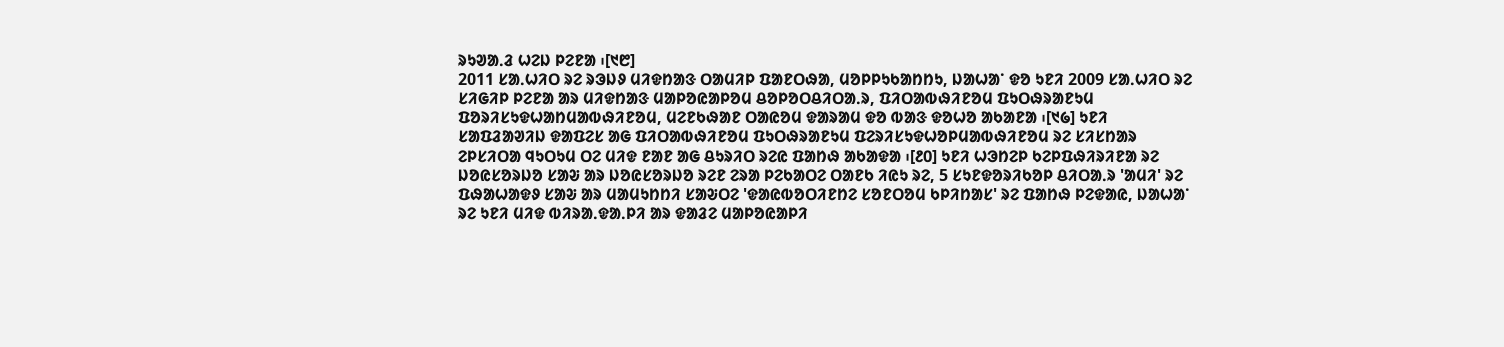ᱨᱩᱣᱟᱹᱲ ᱦᱮᱡ ᱞᱮᱱᱟ ᱾[᱑᱘]
2011 ᱥᱟᱹᱦᱤᱛ ᱨᱮ ᱨᱳᱡᱽ ᱢᱤᱫᱴᱟᱝ ᱛᱟᱢᱤᱞ ᱯᱟᱱᱛᱷᱟ, ᱢᱚᱞᱞᱩᱠᱟᱴᱴᱩ, ᱡᱟᱦᱟᱸ ᱫᱚ ᱩᱱᱤ 2009 ᱥᱟᱹᱦᱤᱛ ᱨᱮ ᱥᱤᱜᱤᱞ ᱞᱮᱱᱟ ᱟᱨ ᱢᱤᱫᱴᱟᱝ ᱢᱟᱞᱚᱭᱟᱞᱚᱢ ᱪᱚᱞᱚᱛᱪᱤᱛᱟᱹᱨ, ᱯᱤᱛᱟᱵᱷᱤᱱᱚᱢ ᱯᱩᱛᱷᱨᱟᱱᱩᱢ ᱯᱚᱨᱤᱥᱩᱫᱦᱟᱴᱢᱟᱵᱷᱤᱱᱚᱢ, ᱢᱮᱱᱠᱷᱟᱱ ᱛᱟᱭᱚᱢ ᱫᱟᱨᱟᱢ ᱫᱚ ᱵᱟᱝ ᱫᱚᱦᱚ ᱟᱠᱟᱱᱟ ᱾[᱑᱙] ᱩᱱᱤ ᱥᱟᱯᱲᱟᱣᱤᱡ ᱫᱟᱯᱮᱥ ᱟᱜ ᱯᱤᱛᱟᱵᱷᱤᱱᱚᱢ ᱯᱩᱛᱷᱨᱟᱱᱩᱢ ᱯᱮᱨᱤᱥᱩᱫᱦᱚᱞᱢᱟᱵᱷᱤᱱᱚᱢ ᱨᱮ ᱥᱤᱥᱴᱟᱨ ᱮᱞᱥᱤᱛᱟ ᱧᱩᱛᱩᱢ ᱛᱮ ᱢᱤᱫ ᱱᱟᱱ ᱟᱜ ᱪᱩᱨᱤᱛ ᱨᱮᱭ ᱯᱟᱴᱷ ᱟᱠᱟᱫᱟ ᱾[᱒᱐] ᱩᱱᱤ ᱦᱳᱴᱮᱞ ᱠᱮᱞᱯᱷᱤᱨᱤᱱᱟ ᱨᱮ ᱡᱚᱭᱥᱚᱨᱡᱚ ᱥᱟᱶ ᱟᱨ ᱡᱚᱭᱥᱚᱨᱡᱚ ᱨᱮᱱ ᱮᱨᱟ ᱞᱮᱠᱟᱛᱮ ᱛᱟᱱᱠ ᱤᱭᱩ ᱨᱮ, 5 ᱥᱩᱱᱫᱚᱨᱤᱠᱚᱞ ᱪᱤᱛᱟᱹᱨ 'ᱟᱢᱤ' ᱨᱮ ᱯᱷᱟᱦᱟᱫᱽ ᱥᱟᱶ ᱟᱨ ᱢᱟᱢᱩᱴᱴᱤ ᱥᱟᱶᱛᱮ 'ᱫᱟᱭᱵᱚᱛᱤᱱᱴᱮ ᱥᱚᱱᱛᱚᱢ ᱠᱞᱤᱴᱟᱥ' ᱨᱮ ᱯᱟᱴᱷ ᱞᱮᱫᱟᱭ, ᱡᱟᱦᱟᱸ ᱨᱮ ᱩᱱᱤ ᱢᱤᱫ ᱵᱤᱨᱟᱹᱫᱟᱹᱞᱤ ᱟᱨ ᱫᱟᱲᱮ ᱢᱟᱞᱚᱭᱟᱞᱤ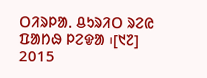ᱛᱤᱨᱞᱟᱹ ᱪᱩᱨᱤᱛ ᱨᱮᱭ ᱯᱟᱴᱷ ᱞᱮᱫᱟ ᱾[᱑᱗]
2015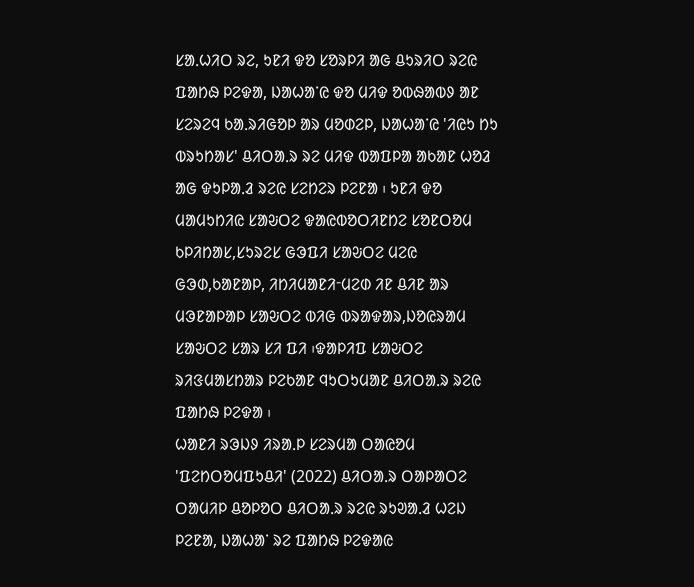ᱥᱟᱹᱦᱤᱛ ᱨᱮ, ᱩᱱᱤ ᱫᱚ ᱥᱚᱨᱞᱤ ᱟᱜ ᱪᱩᱨᱤᱛ ᱨᱮᱭ ᱯᱟᱴᱷ ᱞᱮᱫᱟ, ᱡᱟᱦᱟᱸᱭ ᱫᱚ ᱢᱤᱫ ᱚᱵᱷᱟᱵᱽ ᱟᱱ ᱥᱮᱨᱮᱧ ᱠᱟᱹᱨᱤᱜᱚᱞ ᱟᱨ ᱢᱚᱰᱮᱞ, ᱡᱟᱦᱟᱸᱭ 'ᱤᱭᱩ ᱴᱩ ᱵᱨᱩᱴᱟᱥ' ᱪᱤᱛᱟᱹᱨ ᱨᱮ ᱢᱤᱫ ᱵᱟᱯᱞᱟ ᱟᱠᱟᱱ ᱦᱚᱲ ᱟᱜ ᱫᱩᱞᱟᱹᱲ ᱨᱮᱭ ᱥᱮᱴᱮᱨ ᱞᱮᱱᱟ ᱾ ᱩᱱᱤ ᱫᱚ ᱢᱟᱢᱩᱴᱤᱭ ᱥᱟᱶᱛᱮ ᱫᱟᱭᱵᱚᱛᱤᱱᱴᱮ ᱥᱚᱱᱛᱚᱢ ᱠᱞᱤᱴᱟᱥ,ᱥᱩᱨᱮᱥ ᱜᱳᱯᱤ ᱥᱟᱶᱛᱮ ᱢᱮᱭ ᱜᱳᱰ,ᱠᱟᱱᱟᱞ, ᱤᱴᱤᱢᱟᱱᱤᱼᱢᱮᱰ ᱤᱱ ᱪᱤᱱ ᱟᱨ ᱢᱳᱱᱟᱞᱟᱞ ᱥᱟᱶᱛᱮ ᱵᱤᱜ ᱵᱨᱟᱫᱟᱨ,ᱡᱚᱭᱨᱟᱢ ᱥᱟᱶᱛᱮ ᱥᱟᱨ ᱥᱤ ᱯᱤ ᱾ᱫᱟᱞᱤᱯ ᱥᱟᱶᱛᱮ ᱨᱤᱝᱢᱟᱥᱴᱟᱨ ᱞᱮᱠᱟᱱ ᱧᱩᱛᱩᱢᱟᱱ ᱪᱤᱛᱟᱹᱨ ᱨᱮᱭ ᱯᱟᱴᱷ ᱞᱮᱫᱟ ᱾
ᱦᱟᱱᱤ ᱨᱳᱡᱽ ᱤᱨᱟᱹᱞ ᱥᱮᱨᱢᱟ ᱛᱟᱭᱚᱢ 'ᱯᱮᱴᱛᱚᱢᱯᱩᱪᱤ' (2022) ᱪᱤᱛᱟᱹᱨ ᱛᱟᱞᱟᱛᱮ ᱛᱟᱢᱤᱞ ᱪᱚᱞᱚᱛ ᱪᱤᱛᱟᱹᱨ ᱨᱮᱭ ᱨᱩᱣᱟᱹᱲ ᱦᱮᱡ ᱞᱮᱱᱟ, ᱡᱟᱦᱟᱸ ᱨᱮ ᱯᱟᱴᱷ ᱞᱮᱫᱟᱭ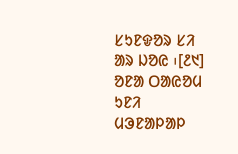ᱥᱩᱱᱫᱚᱨ ᱥᱤ ᱟᱨ ᱡᱚᱭ ᱾[᱒᱑] ᱚᱱᱟ ᱛᱟᱭᱚᱢ ᱩᱱᱤ ᱢᱳᱱᱟᱞᱟᱞ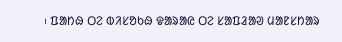᱾ ᱯᱟᱴᱷ ᱛᱮ ᱵᱤᱥᱚᱠᱷ ᱫᱟᱨᱟᱭ ᱛᱮ ᱥᱟᱯᱲᱟᱣ ᱢᱟᱱᱥᱴᱟᱨ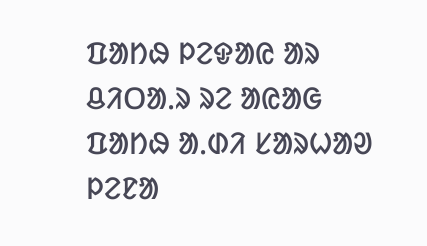ᱯᱟᱴᱷ ᱞᱮᱫᱟᱭ ᱟᱨ ᱪᱤᱛᱟᱹᱨ ᱨᱮ ᱟᱭᱟᱜ ᱯᱟᱴᱷ ᱟᱹᱰᱤ ᱥᱟᱨᱦᱟᱣ ᱞᱮᱱᱟ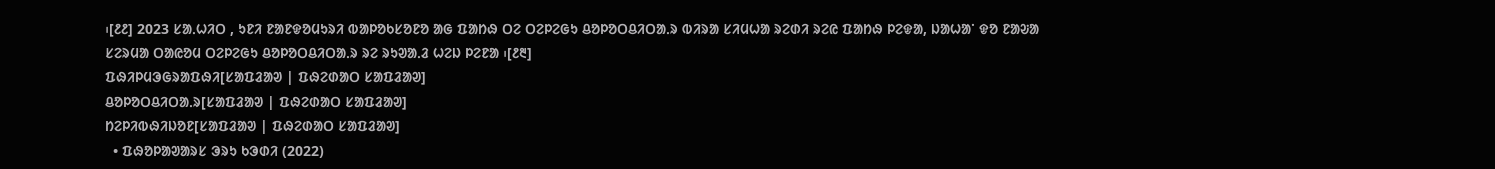᱾[᱒᱒] 2023 ᱥᱟᱹᱦᱤᱛ , ᱩᱱᱤ ᱱᱟᱱᱫᱚᱢᱩᱨᱤ ᱵᱟᱞᱚᱠᱥᱚᱱᱚ ᱟᱜ ᱯᱟᱴᱷ ᱛᱮ ᱛᱮᱞᱮᱜᱩ ᱪᱚᱞᱚᱛᱪᱤᱛᱟᱹᱨ ᱵᱤᱨᱟ ᱥᱤᱢᱦᱟ ᱨᱮᱰᱤ ᱨᱮᱭ ᱯᱟᱴᱷ ᱞᱮᱫᱟ, ᱡᱟᱦᱟᱸ ᱫᱚ ᱱᱟᱶᱟ ᱥᱮᱨᱢᱟ ᱛᱟᱭᱚᱢ ᱛᱮᱞᱮᱜᱩ ᱪᱚᱞᱚᱛᱪᱤᱛᱟᱹᱨ ᱨᱮ ᱨᱩᱣᱟᱹᱲ ᱦᱮᱡ ᱞᱮᱱᱟ ᱾[᱒᱓]
ᱯᱷᱤᱞᱢᱳᱜᱨᱟᱯᱷᱤ[ᱥᱟᱯᱲᱟᱣ | ᱯᱷᱮᱰᱟᱛ ᱥᱟᱯᱲᱟᱣ]
ᱪᱚᱞᱚᱛᱪᱤᱛᱟᱹᱨ[ᱥᱟᱯᱲᱟᱣ | ᱯᱷᱮᱰᱟᱛ ᱥᱟᱯᱲᱟᱣ]
ᱴᱮᱞᱤᱵᱷᱤᱡᱚᱱ[ᱥᱟᱯᱲᱟᱣ | ᱯᱷᱮᱰᱟᱛ ᱥᱟᱯᱲᱟᱣ]
  • ᱯᱷᱚᱞᱟᱣᱟᱨᱥ ᱳᱨᱩ ᱠᱳᱰᱤ (2022)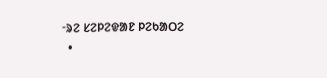ᱼᱨᱮ ᱥᱮᱞᱮᱫᱟᱱ ᱞᱮᱠᱟᱛᱮ
  •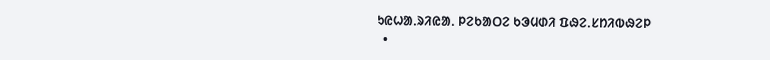ᱩᱭᱦᱟᱹᱨᱤᱭᱟᱹ ᱞᱮᱠᱟᱛᱮ ᱠᱳᱢᱰᱤ ᱯᱷᱮᱹᱥᱴᱤᱵᱷᱮᱞ
  •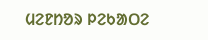ᱢᱮᱱᱴᱚᱨ ᱞᱮᱠᱟᱛᱮ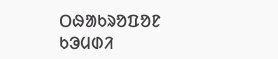ᱛᱷᱟᱠᱨᱚᱯᱚᱱ ᱠᱳᱢᱰᱤ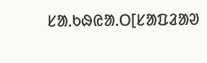ᱥᱟᱹᱠᱷᱭᱟᱹᱛ[ᱥᱟᱯᱲᱟᱣ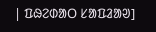| ᱯᱷᱮᱰᱟᱛ ᱥᱟᱯᱲᱟᱣ]